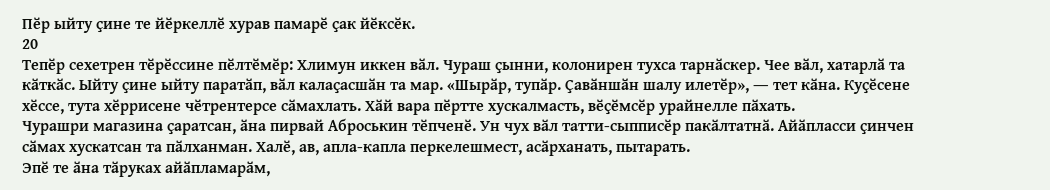Пӗр ыйту ҫине те йӗркеллӗ хурав памарӗ ҫак йӗксӗк.
20
Тепӗр сехетрен тӗрӗссине пӗлтӗмӗр: Хлимун иккен вӑл. Чураш ҫынни, колонирен тухса тарнӑскер. Чее вӑл, хатарлӑ та кӑткӑс. Ыйту ҫине ыйту паратӑп, вӑл калаҫасшӑн та мар. «Шырӑр, тупӑр. Ҫавӑншӑн шалу илетӗр», ― тет кӑна. Куҫӗсене хӗссе, тута хӗррисене чӗтрентерсе сӑмахлать. Хӑй вара пӗртте хускалмасть, вӗҫӗмсӗр урайнелле пӑхать.
Чурашри магазина ҫаратсан, ӑна пирвай Аброськин тӗпченӗ. Ун чух вӑл татти-сыпписӗр пакӑлтатнӑ. Айӑпласси ҫинчен сӑмах хускатсан та пӑлханман. Халӗ, ав, апла-капла перкелешмест, асӑрханать, пытарать.
Эпӗ те ӑна тӑруках айӑпламарӑм,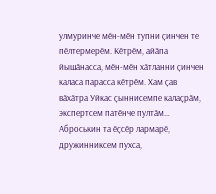улмуринче мӗн-мӗн тупни ҫинчен те пӗлтермерӗм. Кӗтрӗм, айӑпа йышӑнасса, мӗн-мӗн хӑтланни ҫинчен каласа парасса кӗтрӗм. Хам ҫав вӑхӑтра Уйкас ҫыннисемпе калаҫрӑм, экспертсем патӗнче пултӑм…
Аброськин та ӗҫсӗр лармарӗ, дружинниксем пухса,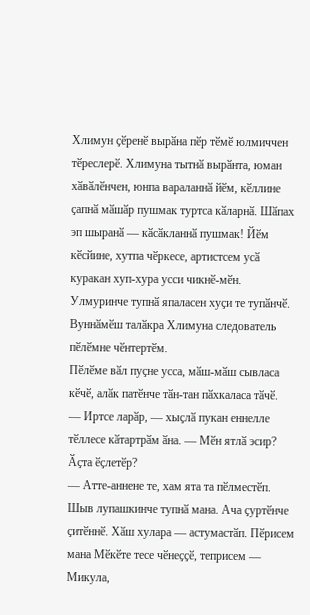Хлимун ҫӗренӗ вырӑна пӗр тӗмӗ юлмиччен тӗреслерӗ. Хлимуна тытнӑ вырӑнта, юман хӑвӑлӗнчен, юнпа вараланнӑ йӗм, кӗллине ҫапнӑ мӑшӑр пушмак туртса кӑларнӑ. Шӑпах эп шыранӑ — кӑсӑкланнӑ пушмак! Йӗм кӗсйине, хутпа чӗркесе, артистсем усӑ куракан хуп-хура усси чикнӗ-мӗн.
Улмуринче тупнӑ япаласен хуҫи те тупӑнчӗ.
Вуннӑмӗш талӑкра Хлимуна следователь пӗлӗмне чӗнтертӗм.
Пӗлӗме вӑл пуҫне усса, мӑш-мӑш сывласа кӗчӗ, алӑк патӗнче тӑн-тан пӑхкаласа тӑчӗ.
— Иртсе ларӑр, ― хыҫлӑ пукан еннелле тӗллесе кӑтартрӑм ӑна. ― Мӗн ятлӑ эсир? Ӑҫта ӗҫлетӗр?
— Атте-аннене те, хам ята та пӗлместӗп. Шыв лупашкинче тупнӑ мана. Ача ҫуртӗнче ҫитӗннӗ. Хӑш хулара — астумастӑп. Пӗрисем мана Мӗкӗте тесе чӗнеҫҫӗ, теприсем — Микула,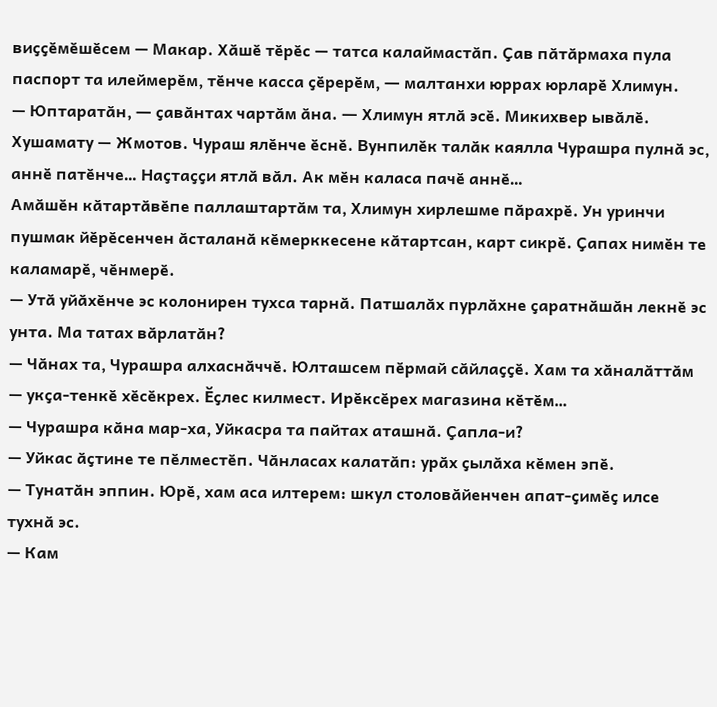виҫҫӗмӗшӗсем — Макар. Хӑшӗ тӗрӗс — татса калаймастӑп. Ҫав пӑтӑрмаха пула паспорт та илеймерӗм, тӗнче касса ҫӗрерӗм, ― малтанхи юррах юрларӗ Хлимун.
— Юптаратӑн, ― ҫавӑнтах чартӑм ӑна. ― Хлимун ятлӑ эсӗ. Микихвер ывӑлӗ. Хушамату — Жмотов. Чураш ялӗнче ӗснӗ. Вунпилӗк талӑк каялла Чурашра пулнӑ эс, аннӗ патӗнче… Наҫтаҫҫи ятлӑ вӑл. Ак мӗн каласа пачӗ аннӗ…
Амӑшӗн кӑтартӑвӗпе паллаштартӑм та, Хлимун хирлешме пӑрахрӗ. Ун уринчи пушмак йӗрӗсенчен ӑсталанӑ кӗмерккесене кӑтартсан, карт сикрӗ. Ҫапах нимӗн те каламарӗ, чӗнмерӗ.
— Утӑ уйӑхӗнче эс колонирен тухса тарнӑ. Патшалӑх пурлӑхне ҫаратнӑшӑн лекнӗ эс унта. Ма татах вӑрлатӑн?
— Чӑнах та, Чурашра алхаснӑччӗ. Юлташсем пӗрмай сӑйлаҫҫӗ. Хам та хӑналӑттӑм — укҫа-тенкӗ хӗсӗкрех. Ӗҫлес килмест. Ирӗксӗрех магазина кӗтӗм…
— Чурашра кӑна мар-ха, Уйкасра та пайтах аташнӑ. Ҫапла-и?
— Уйкас ӑҫтине те пӗлместӗп. Чӑнласах калатӑп: урӑх ҫылӑха кӗмен эпӗ.
— Тунатӑн эппин. Юрӗ, хам аса илтерем: шкул столовӑйенчен апат-ҫимӗҫ илсе тухнӑ эс.
— Кам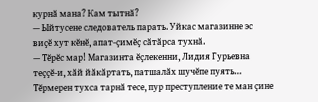курнӑ мана? Кам тытнӑ?
— Ыйтусене следователь парать. Уйкас магазинне эс виҫӗ хут кӗнӗ, апат-ҫимӗҫ сӑтӑрса тухнӑ.
— Тӗрӗс мар! Магазинта ӗҫлекенни, Лидия Гурьевна теҫҫӗ-и, хӑй йӑкӑртать, патшалӑх шучӗпе пуять… Тӗрмерен тухса тарнӑ тесе, пур преступление те ман ҫине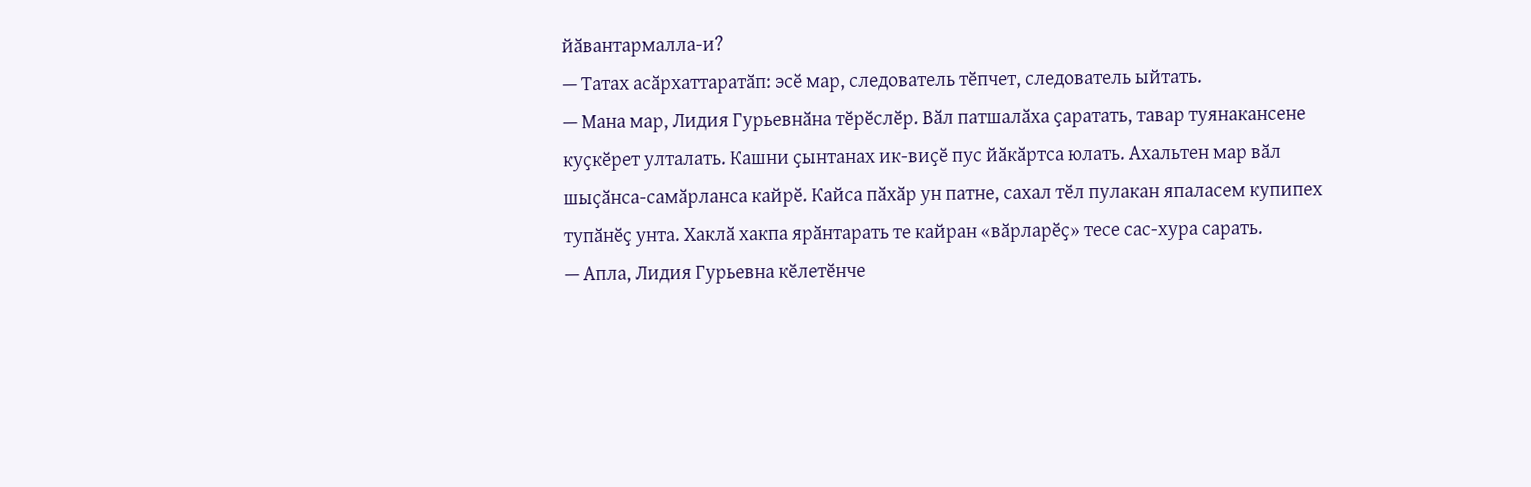йӑвантармалла-и?
— Татах асӑрхаттаратӑп: эсӗ мар, следователь тӗпчет, следователь ыйтать.
— Мана мар, Лидия Гурьевнӑна тӗрӗслӗр. Вӑл патшалӑха ҫаратать, тавар туянакансене куҫкӗрет улталать. Кашни ҫынтанах ик-виҫӗ пус йӑкӑртса юлать. Ахальтен мар вӑл шыҫӑнса-самӑрланса кайрӗ. Кайса пӑхӑр ун патне, сахал тӗл пулакан япаласем купипех тупӑнӗҫ унта. Хаклӑ хакпа ярӑнтарать те кайран «вӑрларӗҫ» тесе сас-хура сарать.
— Апла, Лидия Гурьевна кӗлетӗнче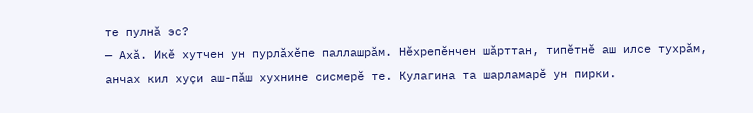те пулнӑ эс?
— Ахӑ. Икӗ хутчен ун пурлӑхӗпе паллашрӑм. Нӗхрепӗнчен шӑрттан, типӗтнӗ аш илсе тухрӑм, анчах кил хуҫи аш-пӑш хухнине сисмерӗ те. Кулагина та шарламарӗ ун пирки.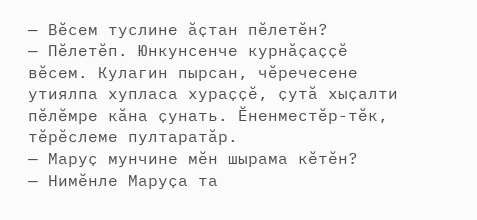— Вӗсем туслине ӑҫтан пӗлетӗн?
— Пӗлетӗп. Юнкунсенче курнӑҫаҫҫӗ вӗсем. Кулагин пырсан, чӗречесене утиялпа хупласа хураҫҫӗ, ҫутӑ хыҫалти пӗлӗмре кӑна ҫунать. Ӗненместӗр-тӗк, тӗрӗслеме пултаратӑр.
— Маруҫ мунчине мӗн шырама кӗтӗн?
— Нимӗнле Маруҫа та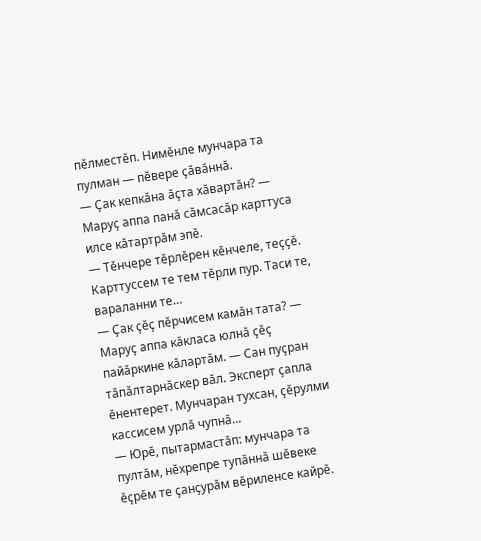пӗлместӗп. Нимӗнле мунчара та пулман — пӗвере ҫӑвӑннӑ.
— Ҫак кепкӑна ӑҫта хӑвартӑн? — Маруҫ аппа панӑ сӑмсасӑр карттуса илсе кӑтартрӑм эпӗ.
— Тӗнчере тӗрлӗрен кӗнчеле, теҫҫӗ. Карттуссем те тем тӗрли пур. Таси те, вараланни те…
— Ҫак ҫӗҫ пӗрчисем камӑн тата? — Маруҫ аппа кӑкласа юлнӑ ҫӗҫ пайӑркине кӑлартӑм. ― Сан пуҫран тӑпӑлтарнӑскер вӑл. Эксперт ҫапла ӗнентерет. Мунчаран тухсан, ҫӗрулми кассисем урлӑ чупнӑ…
— Юрӗ, пытармастӑп: мунчара та пултӑм, нӗхрепре тупӑннӑ шӗвеке ӗҫрӗм те ҫанҫурӑм вӗриленсе кайрӗ.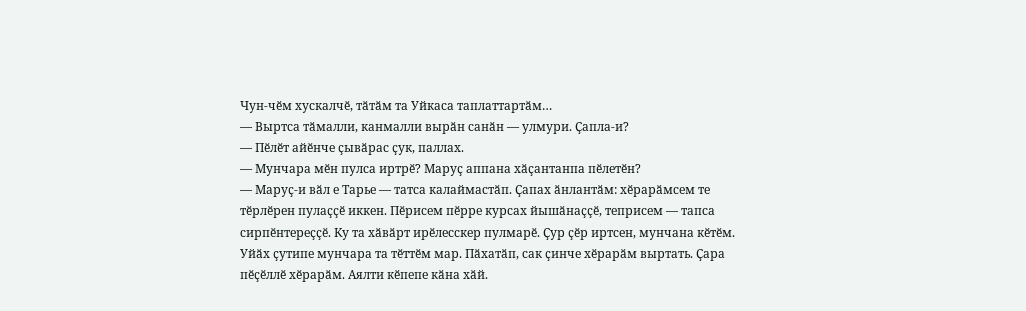Чун-чӗм хускалчӗ, тӑтӑм та Уйкаса таплаттартӑм…
— Выртса тӑмалли, канмалли вырӑн санӑн — улмури. Ҫапла-и?
— Пӗлӗт айӗнче ҫывӑрас ҫук, паллах.
— Мунчара мӗн пулса иртрӗ? Маруҫ аппана хӑҫантанпа пӗлетӗн?
— Маруҫ-и вӑл е Тарье — татса калаймастӑп. Ҫапах ӑнлантӑм: хӗрарӑмсем те тӗрлӗрен пулаҫҫӗ иккен. Пӗрисем пӗрре курсах йышӑнаҫҫӗ, теприсем — тапса сирпӗнтереҫҫӗ. Ку та хӑвӑрт ирӗлесскер пулмарӗ. Ҫур ҫӗр иртсен, мунчана кӗтӗм. Уйӑх ҫутипе мунчара та тӗттӗм мар. Пӑхатӑп, сак ҫинче хӗрарӑм выртать. Ҫара пӗҫӗллӗ хӗрарӑм. Аялти кӗпепе кӑна хӑй.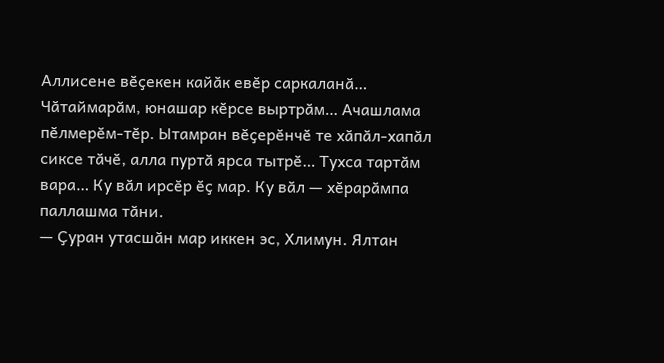Аллисене вӗҫекен кайӑк евӗр саркаланӑ… Чӑтаймарӑм, юнашар кӗрсе выртрӑм… Ачашлама пӗлмерӗм-тӗр. Ытамран вӗҫерӗнчӗ те хӑпӑл-хапӑл сиксе тӑчӗ, алла пуртӑ ярса тытрӗ… Тухса тартӑм вара… Ку вӑл ирсӗр ӗҫ мар. Ку вӑл — хӗрарӑмпа паллашма тӑни.
— Ҫуран утасшӑн мар иккен эс, Хлимун. Ялтан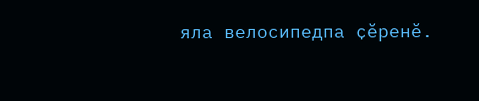яла велосипедпа ҫӗренӗ.